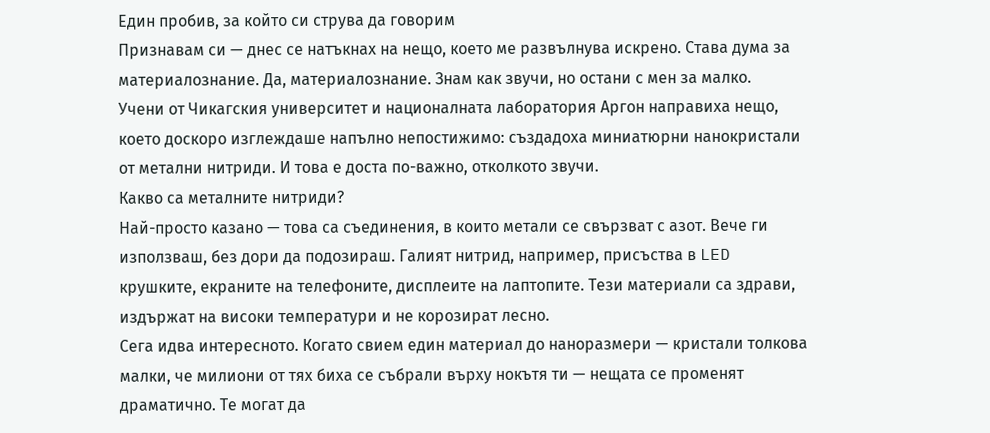Един пробив, за който си струва да говорим
Признавам си — днес се натъкнах на нещо, което ме развълнува искрено. Става дума за материалознание. Да, материалознание. Знам как звучи, но остани с мен за малко.
Учени от Чикагския университет и националната лаборатория Аргон направиха нещо, което доскоро изглеждаше напълно непостижимо: създадоха миниатюрни нанокристали от метални нитриди. И това е доста по-важно, отколкото звучи.
Какво са металните нитриди?
Най-просто казано — това са съединения, в които метали се свързват с азот. Вече ги използваш, без дори да подозираш. Галият нитрид, например, присъства в LED крушките, екраните на телефоните, дисплеите на лаптопите. Тези материали са здрави, издържат на високи температури и не корозират лесно.
Сега идва интересното. Когато свием един материал до наноразмери — кристали толкова малки, че милиони от тях биха се събрали върху нокътя ти — нещата се променят драматично. Те могат да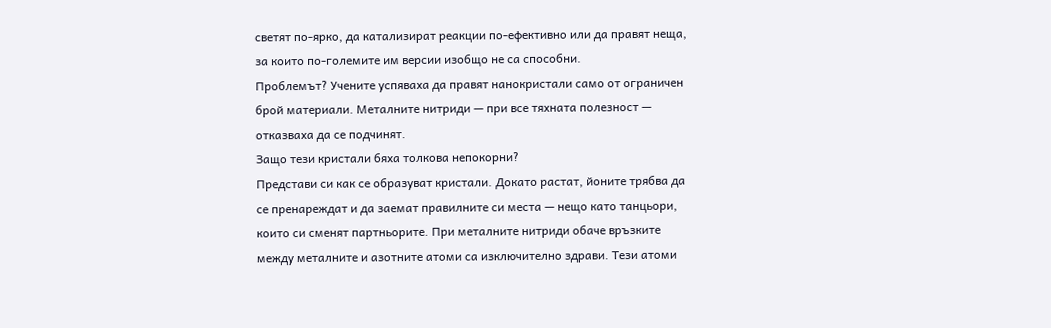светят по-ярко, да катализират реакции по-ефективно или да правят неща, за които по-големите им версии изобщо не са способни.
Проблемът? Учените успяваха да правят нанокристали само от ограничен брой материали. Металните нитриди — при все тяхната полезност — отказваха да се подчинят.
Защо тези кристали бяха толкова непокорни?
Представи си как се образуват кристали. Докато растат, йоните трябва да се пренареждат и да заемат правилните си места — нещо като танцьори, които си сменят партньорите. При металните нитриди обаче връзките между металните и азотните атоми са изключително здрави. Тези атоми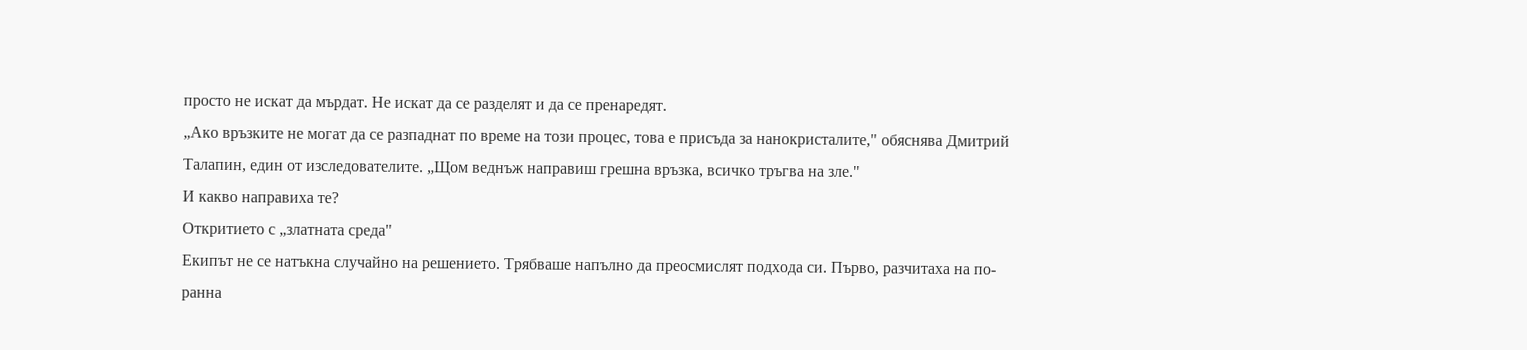просто не искат да мърдат. Не искат да се разделят и да се пренаредят.
„Ако връзките не могат да се разпаднат по време на този процес, това е присъда за нанокристалите," обяснява Дмитрий Талапин, един от изследователите. „Щом веднъж направиш грешна връзка, всичко тръгва на зле."
И какво направиха те?
Откритието с „златната среда"
Екипът не се натъкна случайно на решението. Трябваше напълно да преосмислят подхода си. Първо, разчитаха на по-ранна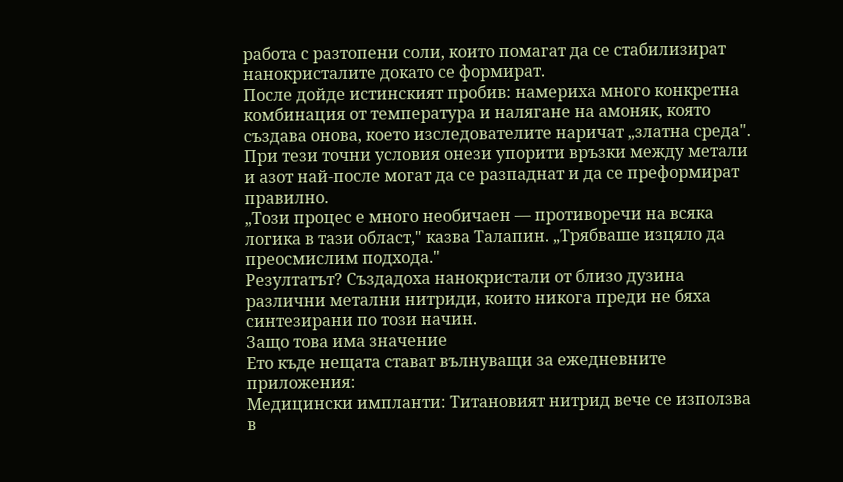работа с разтопени соли, които помагат да се стабилизират нанокристалите докато се формират.
После дойде истинският пробив: намериха много конкретна комбинация от температура и налягане на амоняк, която създава онова, което изследователите наричат „златна среда". При тези точни условия онези упорити връзки между метали и азот най-после могат да се разпаднат и да се преформират правилно.
„Този процес е много необичаен — противоречи на всяка логика в тази област," казва Талапин. „Трябваше изцяло да преосмислим подхода."
Резултатът? Създадоха нанокристали от близо дузина различни метални нитриди, които никога преди не бяха синтезирани по този начин.
Защо това има значение
Ето къде нещата стават вълнуващи за ежедневните приложения:
Медицински импланти: Титановият нитрид вече се използва в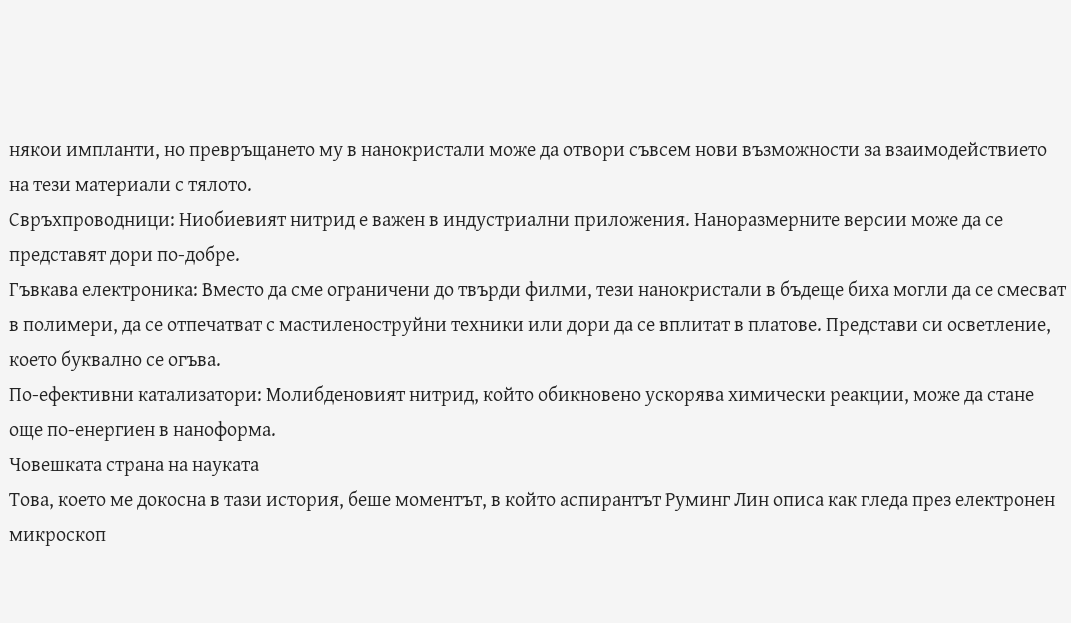някои импланти, но превръщането му в нанокристали може да отвори съвсем нови възможности за взаимодействието на тези материали с тялото.
Свръхпроводници: Ниобиевият нитрид е важен в индустриални приложения. Наноразмерните версии може да се представят дори по-добре.
Гъвкава електроника: Вместо да сме ограничени до твърди филми, тези нанокристали в бъдеще биха могли да се смесват в полимери, да се отпечатват с мастиленоструйни техники или дори да се вплитат в платове. Представи си осветление, което буквално се огъва.
По-ефективни катализатори: Молибденовият нитрид, който обикновено ускорява химически реакции, може да стане още по-енергиен в наноформа.
Човешката страна на науката
Това, което ме докосна в тази история, беше моментът, в който аспирантът Руминг Лин описа как гледа през електронен микроскоп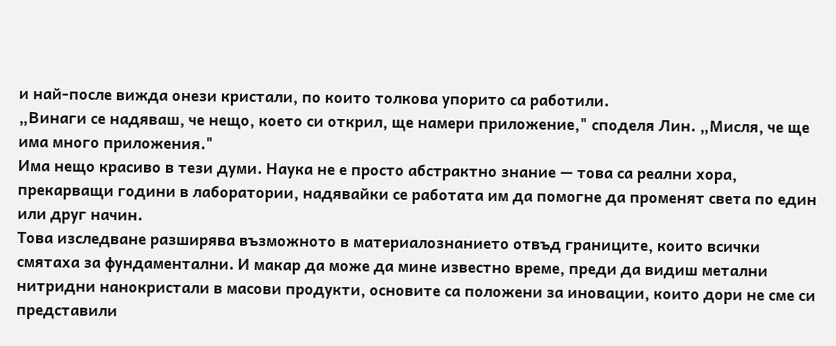и най-после вижда онези кристали, по които толкова упорито са работили.
„Винаги се надяваш, че нещо, което си открил, ще намери приложение," споделя Лин. „Мисля, че ще има много приложения."
Има нещо красиво в тези думи. Наука не е просто абстрактно знание — това са реални хора, прекарващи години в лаборатории, надявайки се работата им да помогне да променят света по един или друг начин.
Това изследване разширява възможното в материалознанието отвъд границите, които всички смятаха за фундаментални. И макар да може да мине известно време, преди да видиш метални нитридни нанокристали в масови продукти, основите са положени за иновации, които дори не сме си представили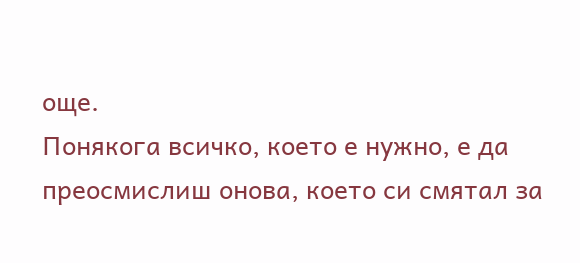още.
Понякога всичко, което е нужно, е да преосмислиш онова, което си смятал за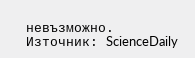невъзможно.
Източник: ScienceDaily